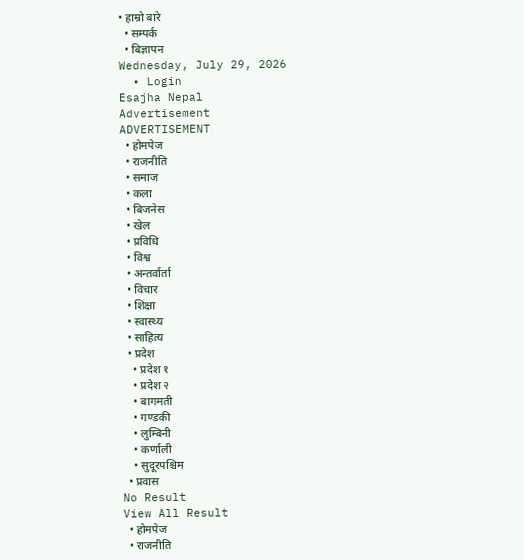• हाम्रो बारे
  • सम्पर्क
  • बिज्ञापन
Wednesday, July 29, 2026
  • Login
Esajha Nepal
Advertisement
ADVERTISEMENT
  • होमपेज
  • राजनीति
  • समाज
  • कला
  • बिजनेस
  • खेल
  • प्रविधि
  • विश्व
  • अन्तर्वार्ता
  • विचार
  • शिक्षा
  • स्वास्थ्य
  • साहित्य
  • प्रदेश
    • प्रदेश १
    • प्रदेश २
    • बागमती
    • गण्डकी
    • लुम्बिनी
    • कर्णाली
    • सुदूरपश्चिम
  • प्रवास
No Result
View All Result
  • होमपेज
  • राजनीति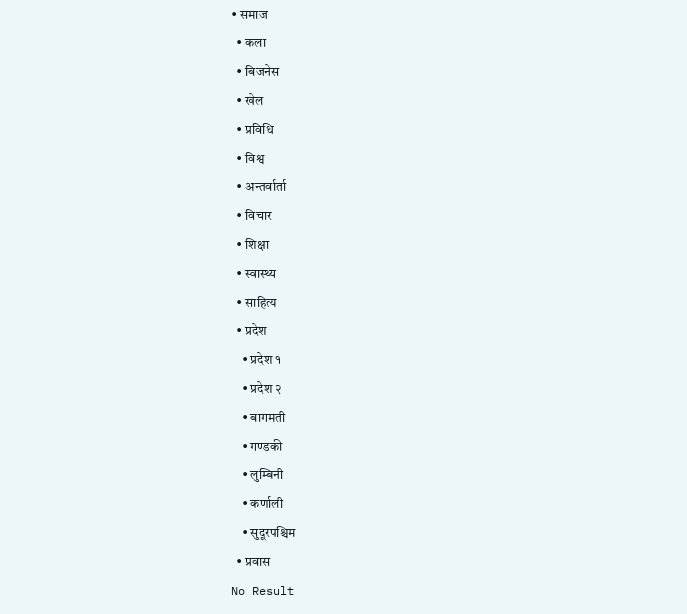• समाज
  • कला
  • बिजनेस
  • खेल
  • प्रविधि
  • विश्व
  • अन्तर्वार्ता
  • विचार
  • शिक्षा
  • स्वास्थ्य
  • साहित्य
  • प्रदेश
    • प्रदेश १
    • प्रदेश २
    • बागमती
    • गण्डकी
    • लुम्बिनी
    • कर्णाली
    • सुदूरपश्चिम
  • प्रवास
No Result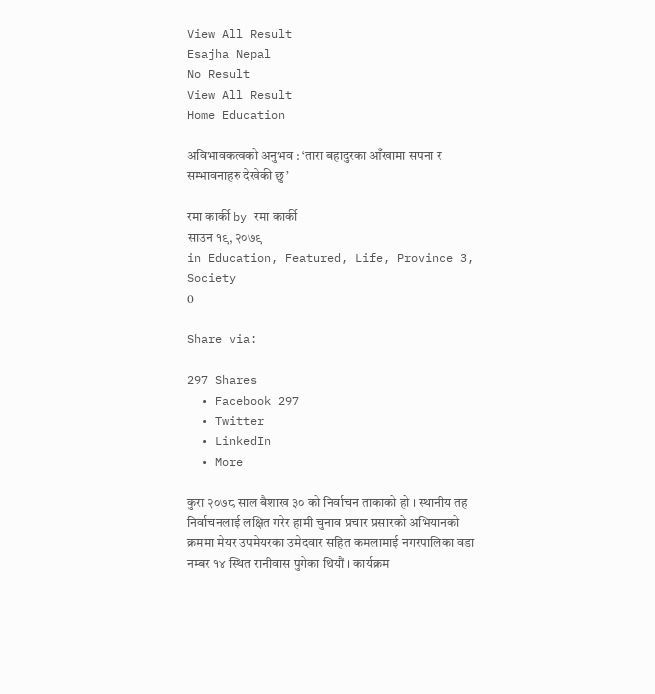View All Result
Esajha Nepal
No Result
View All Result
Home Education

अविभावकत्वको अनुभव : ‘तारा बहादुरका आँखामा सपना र सम्भावनाहरु देखेकी छु’

रमा कार्की by रमा कार्की
साउन १९, २०७९
in Education, Featured, Life, Province 3, Society
0

Share via:

297 Shares
  • Facebook 297
  • Twitter
  • LinkedIn
  • More

कुरा २०७८ साल बैशाख ३० को निर्वाचन ताकाको हो । स्थानीय तह निर्वाचनलाई लक्षित गरेर हामी चुनाव प्रचार प्रसारको अभियानको क्रममा मेयर उपमेयरका उमेदवार सहित कमलामाई नगरपालिका वडा नम्बर १४ स्थित रानीवास पुगेका थियौं । कार्यक्रम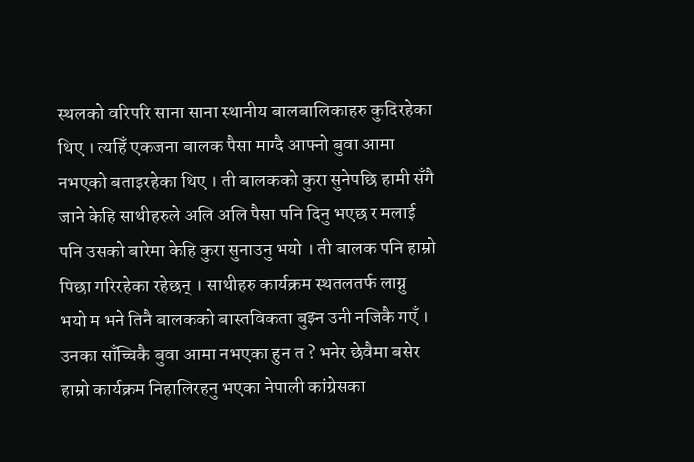स्थलको वरिपरि साना साना स्थानीय बालबालिकाहरु कुदिरहेका थिए । त्यहिँ एकजना बालक पैसा माग्दै आफ्नो बुवा आमा नभएको बताइरहेका थिए । ती बालकको कुरा सुनेपछि हामी सँगै जाने केहि साथीहरुले अलि अलि पैसा पनि दिनु भएछ र मलाई पनि उसको बारेमा केहि कुरा सुनाउनु भयो । ती बालक पनि हाम्रो पिछा गरिरहेका रहेछन् । साथीहरु कार्यक्रम स्थतलतर्फ लाग्नु भयो म भने तिनै बालकको बास्तविकता बुझ्न उनी नजिकै गएँ । उनका साँच्चिकै बुवा आमा नभएका हुन त ? भनेर छेवैमा बसेर हाम्रो कार्यक्रम निहालिरहनु भएका नेपाली कांग्रेसका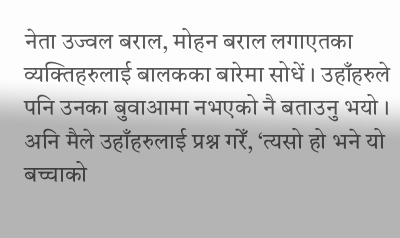नेता उज्वल बराल, मोहन बराल लगाएतका व्यक्तिहरुलाई बालकका बारेमा सोधें । उहाँहरुले पनि उनका बुवाआमा नभएको नै बताउनु भयो । अनि मैले उहाँहरुलाई प्रश्न गरेँ, ‘त्यसो हो भने यो बच्चाको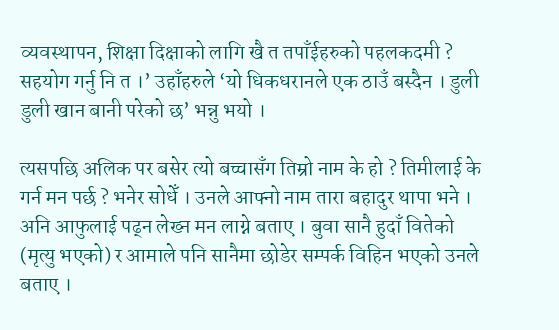व्यवस्थापन, शिक्षा दिक्षाको लागि खै त तपाँईहरुको पहलकदमी ? सहयोग गर्नु नि त ।’ उहाँहरुले ‘यो धिकधरानले एक ठाउँ बस्दैन । डुली डुली खान बानी परेको छ’ भन्नु भयो ।

त्यसपछि अलिक पर बसेर त्यो बच्चासँग तिम्रो नाम के हो ? तिमीलाई के गर्न मन पर्छ ? भनेर सोधेँ । उनले आफ्नो नाम तारा बहादुर थापा भने । अनि आफुलाई पढ्न लेख्न मन लाग्ने बताए । बुवा सानै हुदाँ वितेको (मृत्यु भएको) र आमाले पनि सानैमा छोडेर सम्पर्क विहिन भएको उनले बताए ।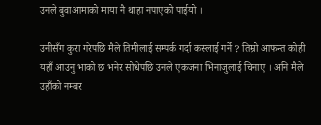उनले बुवाआमाको माया नै थाहा नपाएको पाईयो ।

उनीसँग कुरा गरेपछि मैले तिमीलाई सम्पर्क गर्दा कस्लाई गर्ने ? तिम्रो आफन्त कोही यहाँ आउनु भाको छ भनेर सोधेपछि उनले एकजना भिनाजुलाई चिनाए । अनि मैले उहाँको नम्बर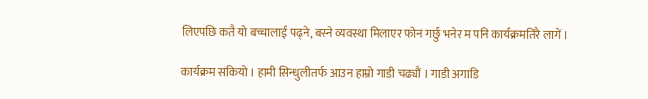लिएपछि कतै यो बच्चालाई पढ्ने, बस्ने व्यवस्था मिलाएर फोन गर्छु भनेर म पनि कार्यक्रमतिरै लागें ।

कार्यक्रम सकियो । हामी सिन्धुलीतर्फ आउन हाम्रो गाडी चढ्यौं । गाडी अगाडि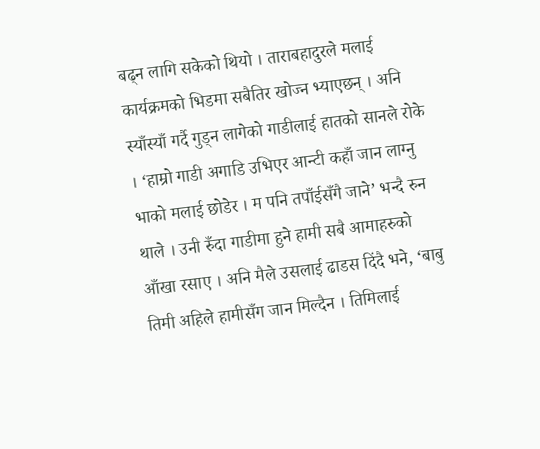बढ्न लागि सकेको थियो । ताराबहादुरले मलाई कार्यक्रमको भिडमा सबैतिर खोज्न भ्याएछन् । अनि स्याँस्याँ गर्दै गुड्न लागेको गाडीलाई हातको सानले रोके । ‘हाम्रो गाडी अगाडि उभिएर आन्टी कहाँ जान लाग्नु भाको मलाई छोडेर । म पनि तपाँईसँगै जाने’ भन्दै रुन थाले । उनी रुँदा गाडीमा हुने हामी सबै आमाहरुको आँखा रसाए । अनि मैले उसलाई ढाडस दिंदै भने, ‘बाबु तिमी अहिले हामीसँग जान मिल्दैन । तिमिलाई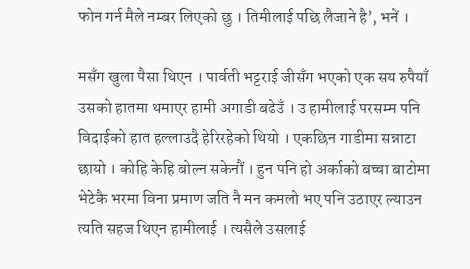फोन गर्न मैले नम्बर लिएको छु । तिमीलाई पछि लैजाने है’, भनें ।

मसँग खुला पैसा थिएन । पार्वती भट्टराई जीसँग भएको एक सय रुपैयाँ उसको हातमा थमाएर हामी अगाडी बढेउँ । उ हामीलाई परसम्म पनि विदाईको हात हल्लाउदै हेरिरहेको थियो । एकछिन गाडीमा सन्नाटा छायो । कोहि केहि बोल्न सकेनौं । हुन पनि हो अर्काको बच्चा बाटोमा भेटेकै भरमा विना प्रमाण जति नै मन कमलो भए पनि उठाएर ल्याउन त्यति सहज थिएन हामीलाई । त्यसैले उसलाई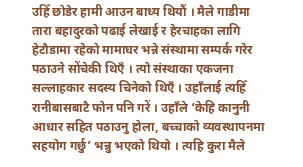उहिँ छोडेर हामी आउन बाध्य थियौं । मैले गाडीमा तारा बहादुरको पढाई लेखाई र हेरचाहका लागि हेटौडामा रहेको मामाघर भन्ने संस्थामा सम्पर्क गरेर पठाउने सोंचेकी थिएँ । त्यो संस्थाका एकजना सल्लाहकार सदस्य चिनेको थिएँ । उहाँलाई त्यहिँ रानीबासबाटै फोन पनि गरें । उहाँले ‘केहि कानुनी आधार सहित पठाउनु होला, बच्चाको व्यवस्थापनमा सहयोग गर्छु’ भन्नु भएको थियो । त्यहि कुरा मैले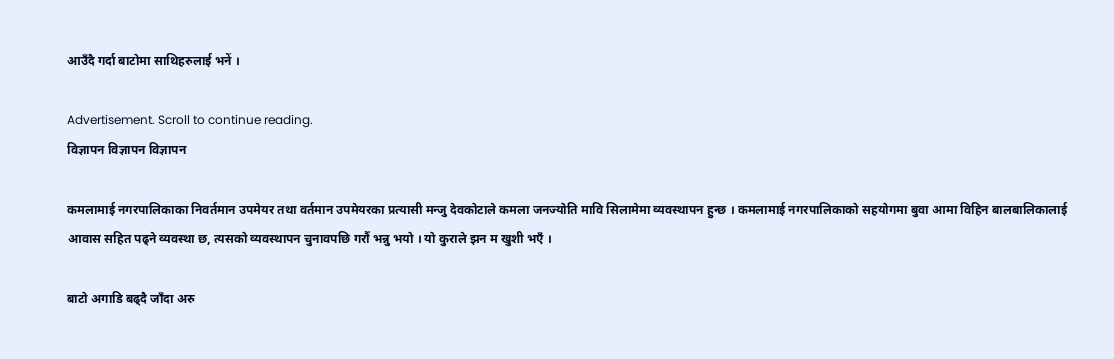आउँदै गर्दा बाटोमा साथिहरुलाई भनें ।

Advertisement. Scroll to continue reading.
विज्ञापन विज्ञापन विज्ञापन

कमलामाई नगरपालिकाका निवर्तमान उपमेयर तथा वर्तमान उपमेयरका प्रत्यासी मन्जु देवकोटाले कमला जनज्योति मावि सिलामेमा व्यवस्थापन हुन्छ । कमलामाई नगरपालिकाको सहयोगमा बुवा आमा विहिन बालबालिकालाई आवास सहित पढ्ने व्यवस्था छ, त्यसको व्यवस्थापन चुनावपछि गरौं भन्नु भयो । यो कुराले झन म खुशी भएँ ।

बाटो अगाडि बढ्दै जाँदा अरु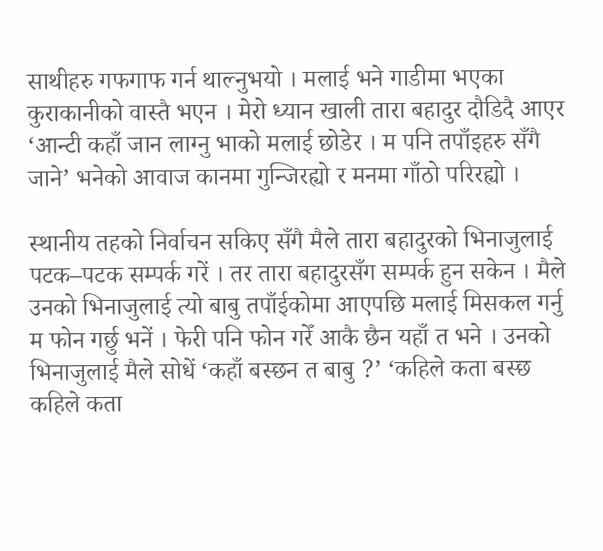साथीहरु गफगाफ गर्न थाल्नुभयो । मलाई भने गाडीमा भएका कुराकानीको वास्तै भएन । मेरो ध्यान खाली तारा बहादुर दौडिदै आएर ‘आन्टी कहाँ जान लाग्नु भाको मलाई छोडेर । म पनि तपाँइहरु सँगै जाने’ भनेको आवाज कानमा गुन्जिरह्यो र मनमा गाँठो परिरह्यो ।

स्थानीय तहको निर्वाचन सकिए सँगै मैले तारा बहादुरको भिनाजुलाई पटक–पटक सम्पर्क गरें । तर तारा बहादुरसँग सम्पर्क हुन सकेन । मैले उनको भिनाजुलाई त्यो बाबु तपाँईकोमा आएपछि मलाई मिसकल गर्नु म फोन गर्छु भनें । फेरी पनि फोन गरेँ आकै छैन यहाँ त भने । उनको भिनाजुलाई मैले सोधें ‘कहाँ बस्छन त बाबु ?’ ‘कहिले कता बस्छ कहिले कता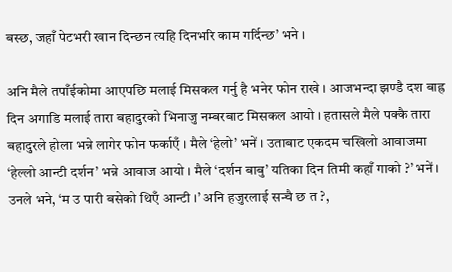बस्छ, जहाँ पेटभरी खान दिन्छन त्यहि दिनभरि काम गर्दिन्छ’ भने ।

अनि मैले तपाँईकोमा आएपछि मलाई मिसकल गर्नु है भनेर फोन राखे । आजभन्दा झण्डै दश बाह्र दिन अगाडि मलाई तारा बहादुरको भिनाजु नम्बरबाट मिसकल आयो । हतासले मैले पक्कै तारा बहादुरले होला भन्ने लागेर फोन फर्काएँ । मैले ‘हेलो’ भनें । उताबाट एकदम चखिलो आवाजमा ‘हेल्लो आन्टी दर्शन’ भन्ने आवाज आयो । मैले ‘दर्शन बाबु’ यतिका दिन तिमी कहाँ गाको ?’ भनें । उनले भने, ‘म उ पारी बसेको थिएँ आन्टी ।’ अनि हजुरलाई सन्चै छ त ?,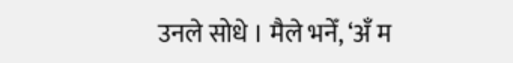उनले सोधे । मैले भनेँ, ‘अँ म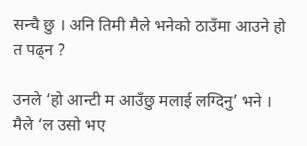सन्चै छु । अनि तिमी मैले भनेको ठाउँमा आउने हो त पढ्न ?

उनले ‘हो आन्टी म आउँछु मलाई लग्दिनु’ भने । मैले ‘ल उसो भए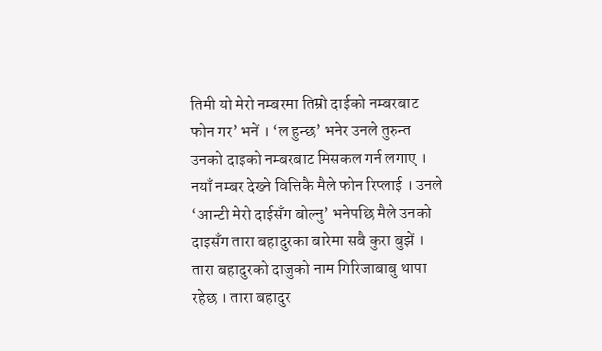तिमी यो मेरो नम्बरमा तिम्रो दाईको नम्बरबाट फोन गर’ भनें । ‘ल हुन्छ’ भनेर उनले तुरुन्त उनको दाइको नम्बरबाट मिसकल गर्न लगाए । नयाँ नम्बर देख्ने वित्तिकै मैले फोन रिप्लाई । उनले ‘आन्टी मेरो दाईसँग बोल्नु’ भनेपछि मैले उनको दाइसँग तारा बहादुरका बारेमा सबै कुरा बुझें । तारा बहादुरको दाजुको नाम गिरिजाबाबु थापा रहेछ । तारा बहादुर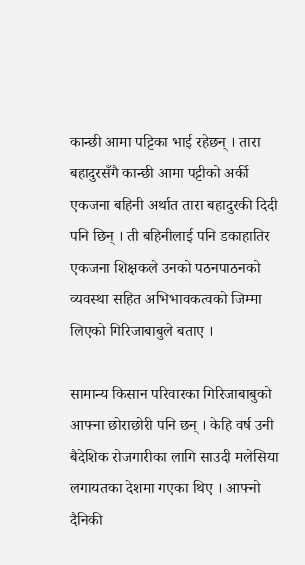कान्छी आमा पट्टिका भाई रहेछन् । तारा बहादुरसँगै कान्छी आमा पट्टीको अर्की एकजना बहिनी अर्थात तारा बहादुरकी दिदी पनि छिन् । ती बहिनीलाई पनि डकाहातिर एकजना शिक्षकले उनको पठनपाठनको व्यवस्था सहित अभिभावकत्वको जिम्मा लिएको गिरिजाबाबुले बताए ।

सामान्य किसान परिवारका गिरिजाबाबुको आफ्ना छोराछोरी पनि छन् । केहि वर्ष उनी बैदेशिक रोजगारीका लागि साउदी मलेसिया लगायतका देशमा गएका थिए । आफ्नो दैनिकी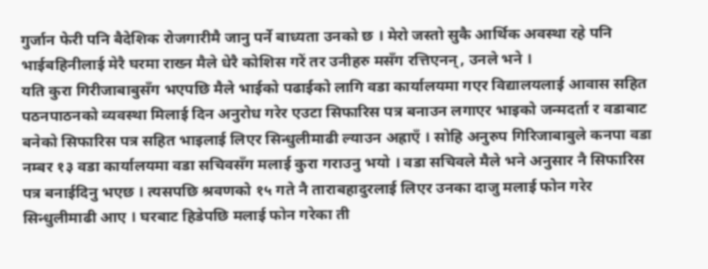गुर्जान फेरी पनि बैदेशिक रोजगारीमै जानु पर्ने बाध्यता उनको छ । मेरो जस्तो सुकै आर्थिक अवस्था रहे पनि भाईबहिनीलाई मेरै घरमा राख्न मैले धेरै कोशिस गरें तर उनीहरु मसँग रत्तिएनन्, उनले भने ।
यति कुरा गिरीजाबाबुसँग भएपछि मैले भाईको पढाईको लागि वडा कार्यालयमा गएर विद्यालयलाई आवास सहित पठनपाठनको व्यवस्था मिलाई दिन अनुरोध गरेर एउटा सिफारिस पत्र बनाउन लगाएर भाइको जन्मदर्ता र वडाबाट बनेको सिफारिस पत्र सहित भाइलाई लिएर सिन्धुलीमाढी ल्याउन अह्राएँ । सोहि अनुरुप गिरिजाबाबुले कनपा वडा नम्बर १३ वडा कार्यालयमा वडा सचिवसँग मलाई कुरा गराउनु भयो । वडा सचिवले मैले भने अनुसार नै सिफारिस पत्र बनाईदिनु भएछ । त्यसपछि श्रवणको १५ गते नै ताराबहादुरलाई लिएर उनका दाजु मलाई फोन गरेर सिन्धुलीमाढी आए । घरबाट हिडेपछि मलाई फोन गरेका ती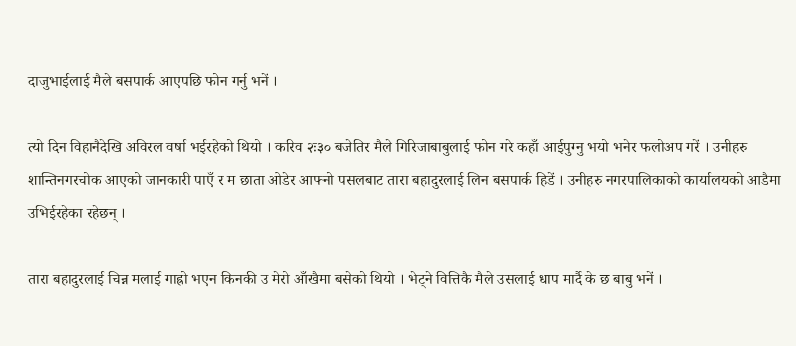दाजुभाईलाई मैले बसपार्क आएपछि फोन गर्नु भनें ।

त्यो दिन विहानैदेखि अविरल वर्षा भईरहेको थियो । करिव २ः३० बजेतिर मैले गिरिजाबाबुलाई फोन गरे कहाँ आईपुग्नु भयो भनेर फलोअप गरें । उनीहरु शान्तिनगरचोक आएको जानकारी पाएँ र म छाता ओडेर आफ्नो पसलबाट तारा बहादुरलाई लिन बसपार्क हिडें । उनीहरु नगरपालिकाको कार्यालयको आडैमा उभिईरहेका रहेछन् ।

तारा बहादुरलाई चिन्न मलाई गाह्रो भएन किनकी उ मेरो आँखैमा बसेको थियो । भेट्ने वित्तिकै मैले उसलाई धाप मार्दै के छ बाबु भनें ।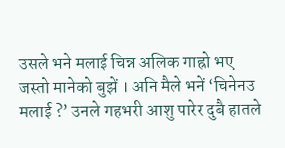उसले भने मलाई चिन्न अलिक गाह्रो भए जस्तो मानेको बुझें । अनि मैले भनें ‘चिनेनउ मलाई ?’ उनले गहभरी आशु पारेर दुबै हातले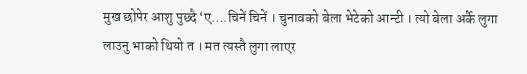मुख छोपेर आशु पुछ्दै ‘ए….चिनें चिनें । चुनावको बेला भेटेको आन्टी । त्यो बेला अर्कै लुगा लाउनु भाको थियो त । मत त्यस्तै लुगा लाएर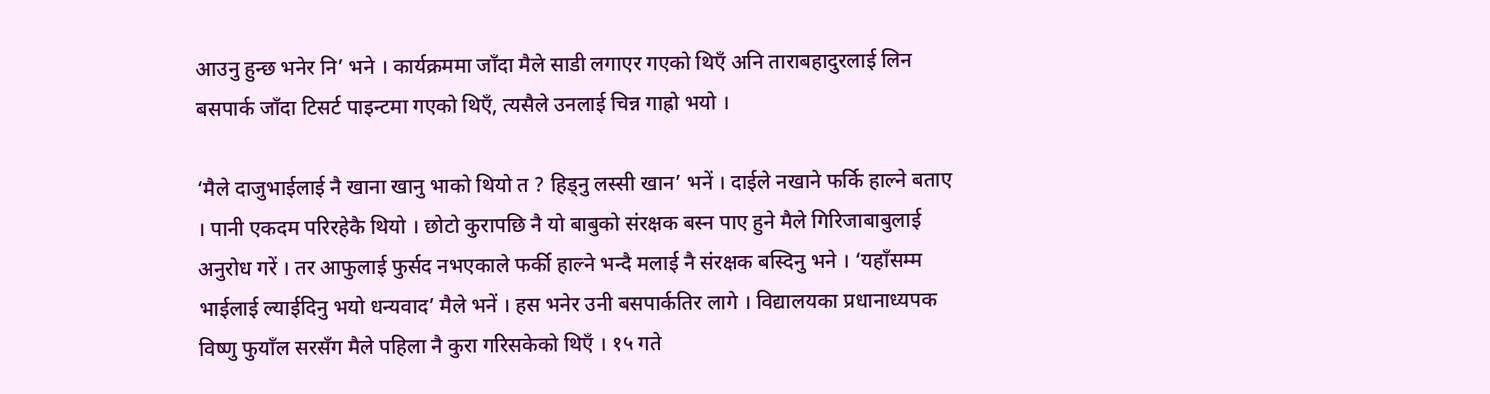आउनु हुन्छ भनेर नि’ भने । कार्यक्रममा जाँदा मैले साडी लगाएर गएको थिएँ अनि ताराबहादुरलाई लिन बसपार्क जाँदा टिसर्ट पाइन्टमा गएको थिएँ, त्यसैले उनलाई चिन्न गाह्रो भयो ।

‘मैले दाजुभाईलाई नै खाना खानु भाको थियो त ? हिड्नु लस्सी खान’ भनें । दाईले नखाने फर्कि हाल्ने बताए । पानी एकदम परिरहेकै थियो । छोटो कुरापछि नै यो बाबुको संरक्षक बस्न पाए हुने मैले गिरिजाबाबुलाई अनुरोध गरें । तर आफुलाई फुर्सद नभएकाले फर्की हाल्ने भन्दै मलाई नै संरक्षक बस्दिनु भने । ‘यहाँसम्म भाईलाई ल्याईदिनु भयो धन्यवाद’ मैले भनें । हस भनेर उनी बसपार्कतिर लागे । विद्यालयका प्रधानाध्यपक विष्णु फुयाँल सरसँग मैले पहिला नै कुरा गरिसकेको थिएँ । १५ गते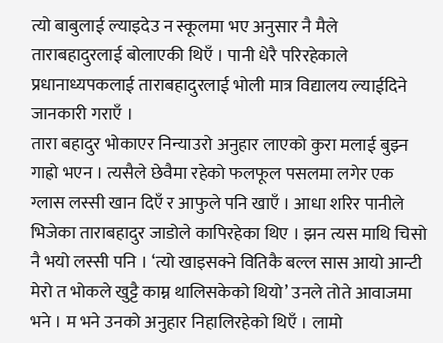त्यो बाबुलाई ल्याइदेउ न स्कूलमा भए अनुसार नै मैले ताराबहादुरलाई बोलाएकी थिएँ । पानी धेरै परिरहेकाले प्रधानाध्यपकलाई ताराबहादुरलाई भोली मात्र विद्यालय ल्याईदिने जानकारी गराएँ ।
तारा बहादुर भोकाएर निन्याउरो अनुहार लाएको कुरा मलाई बुझ्न गाह्रो भएन । त्यसैले छेवैमा रहेको फलफूल पसलमा लगेर एक ग्लास लस्सी खान दिएँ र आफुले पनि खाएँ । आधा शरिर पानीले भिजेका ताराबहादुर जाडोले कापिरहेका थिए । झन त्यस माथि चिसो नै भयो लस्सी पनि । ‘त्यो खाइसक्ने वितिकै बल्ल सास आयो आन्टी मेरो त भोकले खुट्टै काम्न थालिसकेको थियो’ उनले तोते आवाजमा भने । म भने उनको अनुहार निहालिरहेको थिएँ । लामो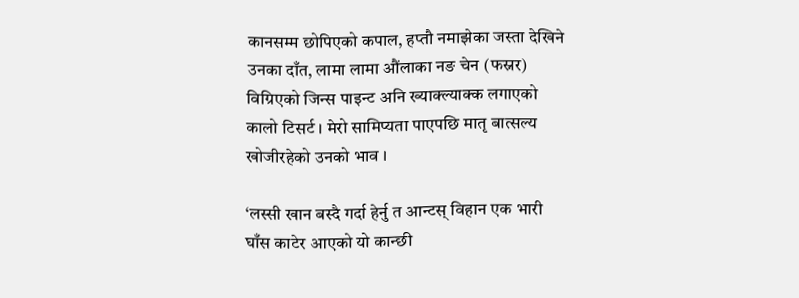कानसम्म छोपिएको कपाल, हप्तौ नमाझेका जस्ता देखिने उनका दाँत, लामा लामा औंलाका नङ चेन (फस्नर) विग्रिएको जिन्स पाइन्ट अनि ख्याक्ल्याक्क लगाएको कालो टिसर्ट । मेरो सामिप्यता पाएपछि मातृ बात्सल्य खोजीरहेको उनको भाव ।

‘लस्सी खान बस्दै गर्दा हेर्नु त आन्टस् विहान एक भारी घाँस काटेर आएको यो कान्छी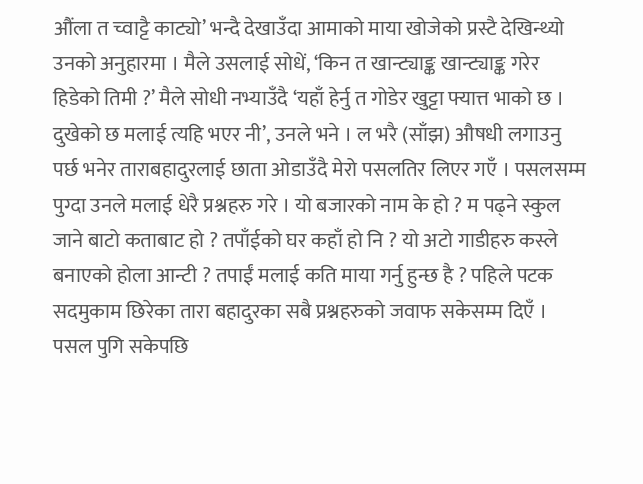औंला त च्वाट्टै काट्यो’ भन्दै देखाउँदा आमाको माया खोजेको प्रस्टै देखिन्थ्यो उनको अनुहारमा । मैले उसलाई सोधें, ‘किन त खान्ट्याङ्क खान्ट्याङ्क गरेर हिडेको तिमी ?’ मैले सोधी नभ्याउँदै ‘यहाँ हेर्नु त गोडेर खुट्टा फ्यात्त भाको छ । दुखेको छ मलाई त्यहि भएर नी’, उनले भने । ल भरै (साँझ) औषधी लगाउनु पर्छ भनेर ताराबहादुरलाई छाता ओडाउँदै मेरो पसलतिर लिएर गएँ । पसलसम्म पुग्दा उनले मलाई धेरै प्रश्नहरु गरे । यो बजारको नाम के हो ? म पढ्ने स्कुल जाने बाटो कताबाट हो ? तपाँईको घर कहाँ हो नि ? यो अटो गाडीहरु कस्ले बनाएको होला आन्टी ? तपाईं मलाई कति माया गर्नु हुन्छ है ? पहिले पटक सदमुकाम छिरेका तारा बहादुरका सबै प्रश्नहरुको जवाफ सकेसम्म दिएँ । पसल पुगि सकेपछि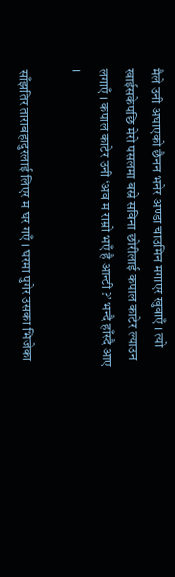मैले उनी अघाएको छैनन भनेर अण्डा चाउमिन मगाएर खुवाएँ । त्यो खाईसकेपछि मेरो पसलमा बस्ने सविना छोरीलाई कपाल काटेर ल्याउन लगाएँ । कपाल काटेर उनी ‘अव म राम्रो भएँ है आन्टी ?’ भन्दै हाँस्दै आए ।

साँझतिर ताराबहादुरलाई लिएर म घर गएँ । घरमा पुगेर उसका भिजेका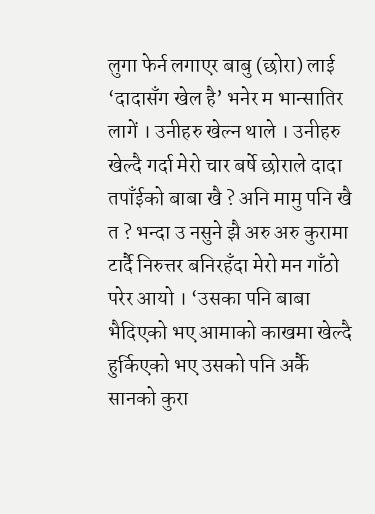लुगा फेर्न लगाएर बाबु (छोरा) लाई ‘दादासँग खेल है’ भनेर म भान्सातिर लागें । उनीहरु खेल्न थाले । उनीहरु खेल्दै गर्दा मेरो चार बर्षे छोराले दादा तपाँईको बाबा खै ? अनि मामु पनि खै त ? भन्दा उ नसुने झै अरु अरु कुरामा टार्दै निरुत्तर बनिरहँदा मेरो मन गाँठो परेर आयो । ‘उसका पनि बाबा भैदिएको भए आमाको काखमा खेल्दै हुर्किएको भए उसको पनि अर्कै सानको कुरा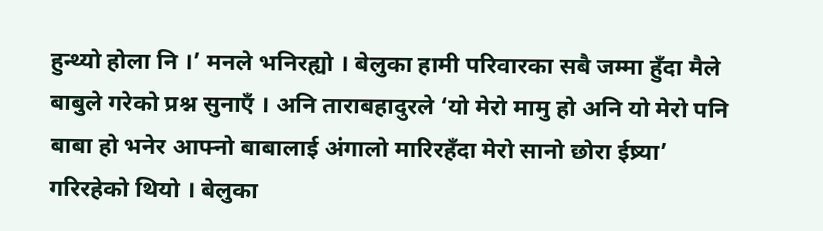हुन्थ्यो होला नि ।’ मनले भनिरह्यो । बेलुका हामी परिवारका सबै जम्मा हुँदा मैले बाबुले गरेको प्रश्न सुनाएँ । अनि ताराबहादुरले ‘यो मेरो मामु हो अनि यो मेरो पनि बाबा हो भनेर आफ्नो बाबालाई अंगालो मारिरहँदा मेरो सानो छोरा ईष्र्या’ गरिरहेको थियो । बेलुका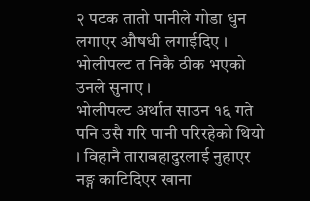२ पटक तातो पानीले गोडा धुन लगाएर औषधी लगाईदिए । भोलीपल्ट त निकै ठीक भएको उनले सुनाए ।
भोलीपल्ट अर्थात साउन १६ गते पनि उसै गरि पानी परिरहेको थियो । विहानै ताराबहादुरलाई नुहाएर नङ्ग काटिदिएर खाना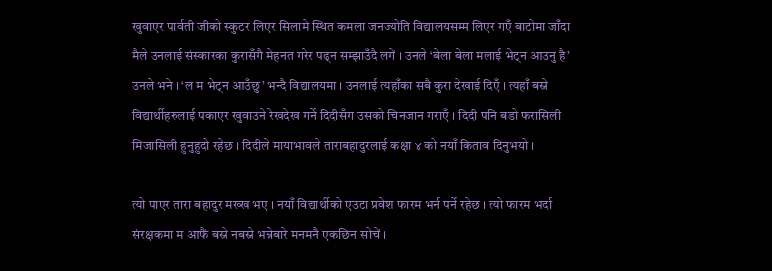खुवाएर पार्वती जीको स्कुटर लिएर सिलामे स्थित कमला जनज्योति विद्यालयसम्म लिएर गएँ बाटोमा जाँदा मैले उनलाई संस्कारका कुरासँगै मेहनत गरेर पढ्न सम्झाउँदै लगें । उनले ‘बेला बेला मलाई भेट्न आउनु है’ उनले भने । ‘ल म भेट्न आउँछु’ भन्दै विद्यालयमा । उनलाई त्यहाँका सबै कुरा देखाई दिएँ । त्यहाँ बस्ने विद्यार्थीहरुलाई पकाएर खुवाउने रेखदेख गर्ने दिदीसँग उसको चिनजान गराएँ । दिदी पनि बडो फरासिली मिजासिली हुनुहुदो रहेछ । दिदीले मायाभावले ताराबहादुरलाई कक्षा ४ को नयाँ किताव दिनुभयो ।

त्यो पाएर तारा बहादुर मख्ख भए । नयाँ विद्यार्थीको एउटा प्रवेश फारम भर्न पर्ने रहेछ । त्यो फारम भर्दा संरक्षकमा म आफैं बस्ने नबस्ने भन्नेबारे मनमनै एकछिन सोचें ।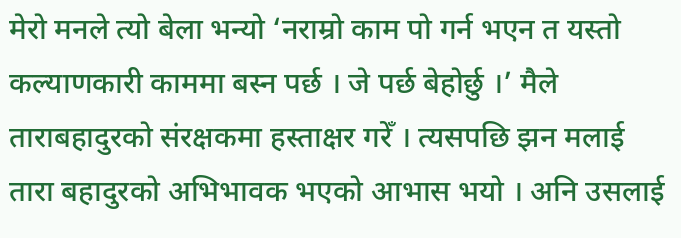मेरो मनले त्यो बेला भन्यो ‘नराम्रो काम पो गर्न भएन त यस्तो कल्याणकारी काममा बस्न पर्छ । जे पर्छ बेहोर्छु ।’ मैले ताराबहादुरको संरक्षकमा हस्ताक्षर गरेँ । त्यसपछि झन मलाई तारा बहादुरको अभिभावक भएको आभास भयो । अनि उसलाई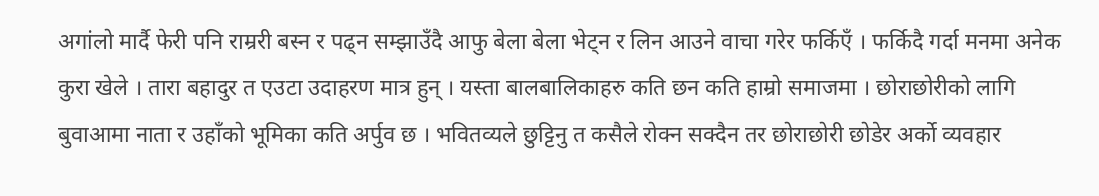अगांलो मार्दै फेरी पनि राम्ररी बस्न र पढ्न सम्झाउँदै आफु बेला बेला भेट्न र लिन आउने वाचा गरेर फर्किएँ । फर्किदै गर्दा मनमा अनेक कुरा खेले । तारा बहादुर त एउटा उदाहरण मात्र हुन् । यस्ता बालबालिकाहरु कति छन कति हाम्रो समाजमा । छोराछोरीको लागि बुवाआमा नाता र उहाँको भूमिका कति अर्पुव छ । भवितव्यले छुट्टिनु त कसैले रोक्न सक्दैन तर छोराछोरी छोडेर अर्को व्यवहार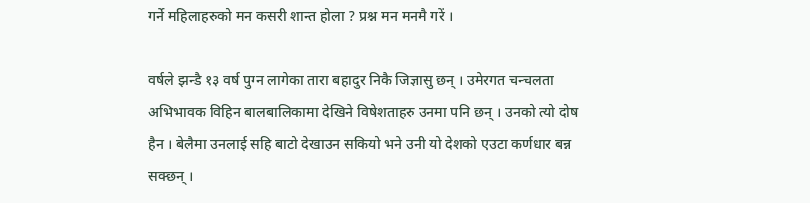गर्ने महिलाहरुको मन कसरी शान्त होला ? प्रश्न मन मनमै गरें ।

वर्षले झन्डै १३ वर्ष पुग्न लागेका तारा बहादुर निकै जिज्ञासु छन् । उमेरगत चन्चलता अभिभावक विहिन बालबालिकामा देखिने विषेशताहरु उनमा पनि छन् । उनको त्यो दोष हैन । बेलैमा उनलाई सहि बाटो देखाउन सकियो भने उनी यो देशको एउटा कर्णधार बन्न सक्छन् ।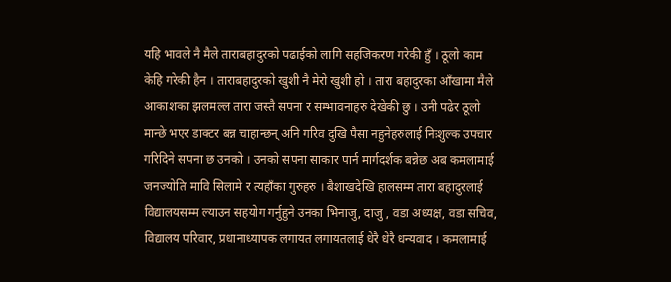यहि भावले नै मैले ताराबहादुरको पढाईको लागि सहजिकरण गरेकी हुँ । ठूलो काम केहि गरेकी हैन । ताराबहादुरको खुशी नै मेरो खुशी हो । तारा बहादुरका आँखामा मैले आकाशका झलमल्ल तारा जस्तै सपना र सम्भावनाहरु देखेकी छु । उनी पढेर ठूलो मान्छे भएर डाक्टर बन्न चाहान्छन् अनि गरिव दुखि पैसा नहुनेहरुलाई निःशुल्क उपचार गरिदिने सपना छ उनको । उनको सपना साकार पार्न मार्गदर्शक बन्नेछ अब कमलामाई जनज्योति मावि सिलामे र त्यहाँका गुरुहरु । बैशाखदेखि हालसम्म तारा बहादुरलाई विद्यालयसम्म ल्याउन सहयोग गर्नुहुने उनका भिनाजु, दाजु , वडा अध्यक्ष, वडा सचिव, विद्यालय परिवार, प्रधानाध्यापक लगायत लगायतलाई धेरै धेरै धन्यवाद । कमलामाई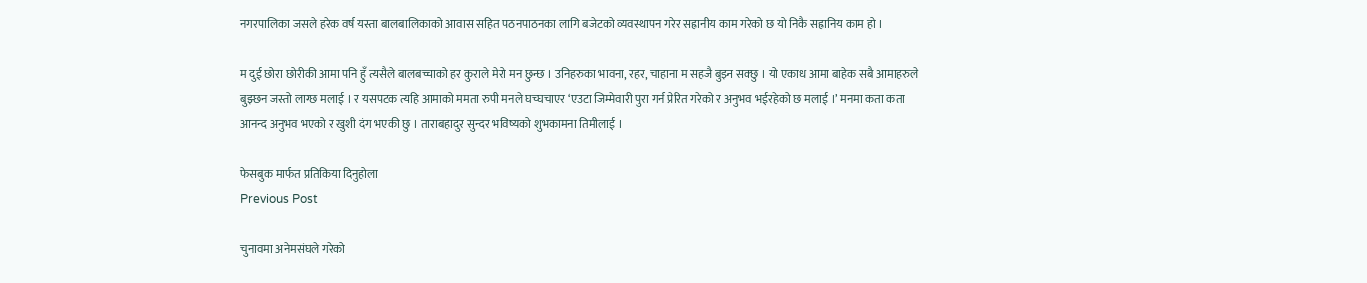नगरपालिका जसले हरेक वर्ष यस्ता बालबालिकाको आवास सहित पठनपाठनका लागि बजेटको व्यवस्थापन गरेर सह्रानीय काम गरेको छ यो निकै सह्रानिय काम हो ।

म दुई छोरा छोरीकी आमा पनि हुँ त्यसैले बालबच्चाको हर कुराले मेरो मन छुन्छ । उनिहरुका भावना, रहर, चाहाना म सहजै बुझ्न सक्छु । यो एकाध आमा बाहेक सबै आमाहरुले बुझ्छन जस्तो लाग्छ मलाई । र यसपटक त्यहि आमाको ममता रुपी मनले घच्घचाएर ‘एउटा जिम्मेवारी पुरा गर्न प्रेरित गरेको र अनुभव भईरहेको छ मलाई ।’ मनमा कता कता आनन्द अनुभव भएको र खुशी दंग भएकी छु । ताराबहादुर सुन्दर भविष्यको शुभकामना तिमीलाई ।

फेसबुक मार्फत प्रतिकिया दिनुहोला
Previous Post

चुनावमा अनेमसंघले गरेको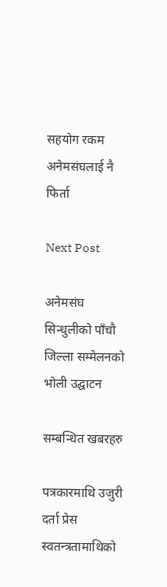सहयोग रकम अनेमसंघलाई नै फिर्ता

Next Post

अनेमसंघ सिन्धुलीको पाँचौ जिल्ला सम्मेलनको भोली उद्घाटन

सम्बन्धित खबरहरु

पत्रकारमाथि उजुरी दर्ता प्रेस स्वतन्त्रतामाथिको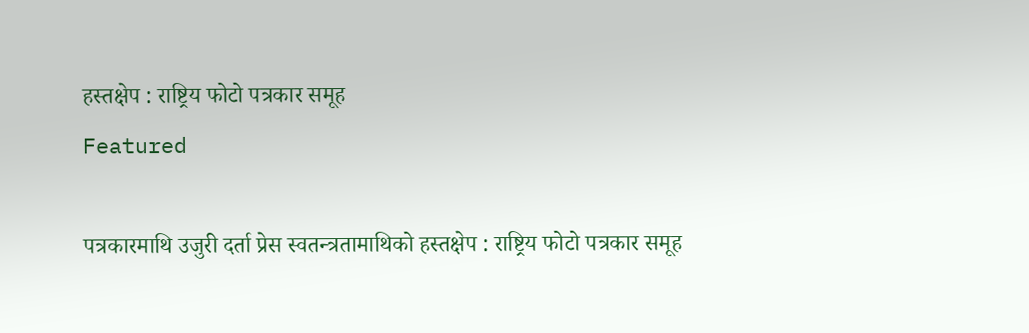हस्तक्षेप : राष्ट्रिय फोटो पत्रकार समूह
Featured

पत्रकारमाथि उजुरी दर्ता प्रेस स्वतन्त्रतामाथिको हस्तक्षेप : राष्ट्रिय फोटो पत्रकार समूह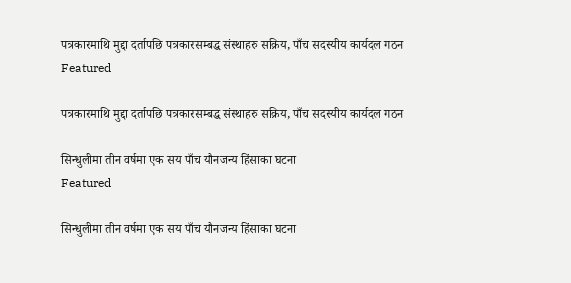पत्रकारमाथि मुद्दा दर्तापछि पत्रकारसम्बद्ध संस्थाहरु सक्रिय, पाँच सदस्यीय कार्यदल गठन
Featured

पत्रकारमाथि मुद्दा दर्तापछि पत्रकारसम्बद्ध संस्थाहरु सक्रिय, पाँच सदस्यीय कार्यदल गठन

सिन्धुलीमा तीन वर्षमा एक सय पाँच यौनजन्य हिंसाका घटना
Featured

सिन्धुलीमा तीन वर्षमा एक सय पाँच यौनजन्य हिंसाका घटना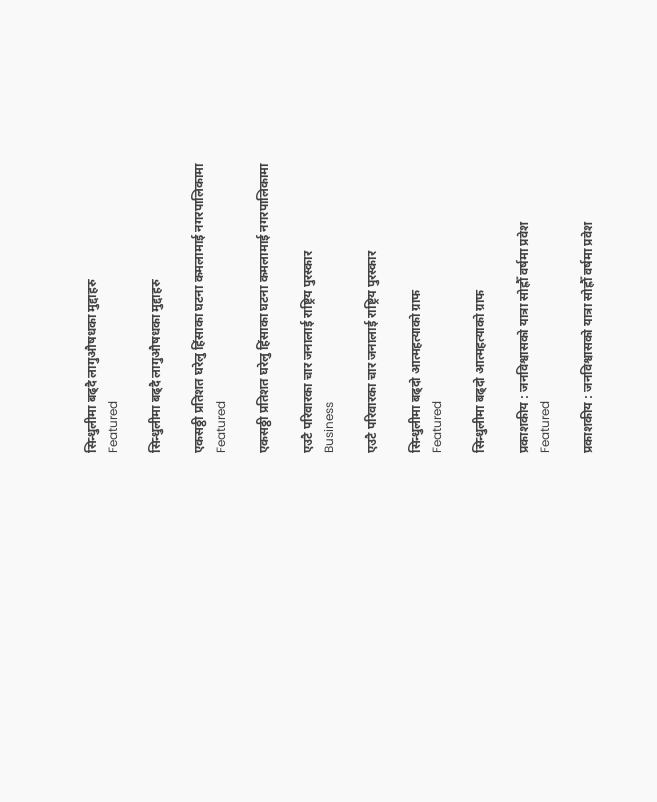सिन्धुलीमा बढ्दै लागुऔषधका मुद्दाहरु
Featured

सिन्धुलीमा बढ्दै लागुऔषधका मुद्दाहरु

एकसठ्ठी प्रतिशत घरेलु हिंसाका घटना कमलामाई नगरपालिकामा
Featured

एकसठ्ठी प्रतिशत घरेलु हिंसाका घटना कमलामाई नगरपालिकामा

एउटै परिवारका चार जनालाई राष्ट्रिय पुरस्कार
Business

एउटै परिवारका चार जनालाई राष्ट्रिय पुरस्कार

सिन्धुलीमा बढ्दो आत्महत्याको ग्राफ
Featured

सिन्धुलीमा बढ्दो आत्महत्याको ग्राफ

प्रकाशकीय : जनविश्वासको यात्रा सोह्रौँ वर्षमा प्रवेश
Featured

प्रकाशकीय : जनविश्वासको यात्रा सोह्रौँ वर्षमा प्रवेश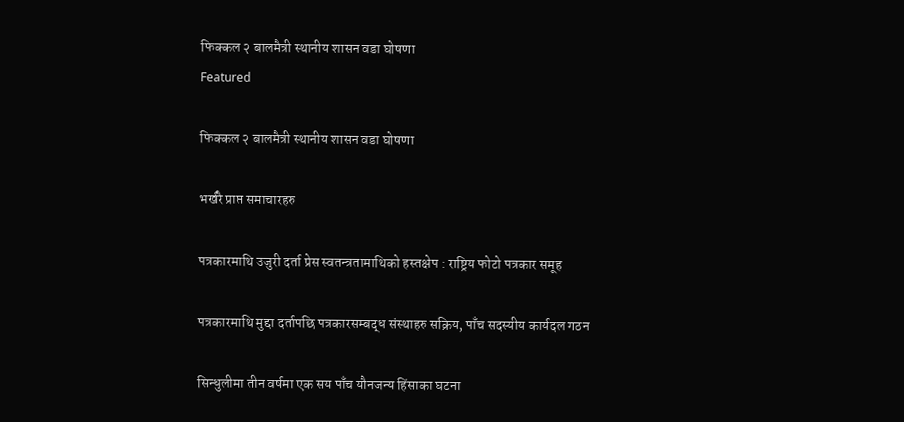फिक्कल २ बालमैत्री स्थानीय शासन वडा घोषणा
Featured

फिक्कल २ बालमैत्री स्थानीय शासन वडा घोषणा

भर्खरै प्राप्त समाचारहरु

पत्रकारमाथि उजुरी दर्ता प्रेस स्वतन्त्रतामाथिको हस्तक्षेप : राष्ट्रिय फोटो पत्रकार समूह

पत्रकारमाथि मुद्दा दर्तापछि पत्रकारसम्बद्ध संस्थाहरु सक्रिय, पाँच सदस्यीय कार्यदल गठन

सिन्धुलीमा तीन वर्षमा एक सय पाँच यौनजन्य हिंसाका घटना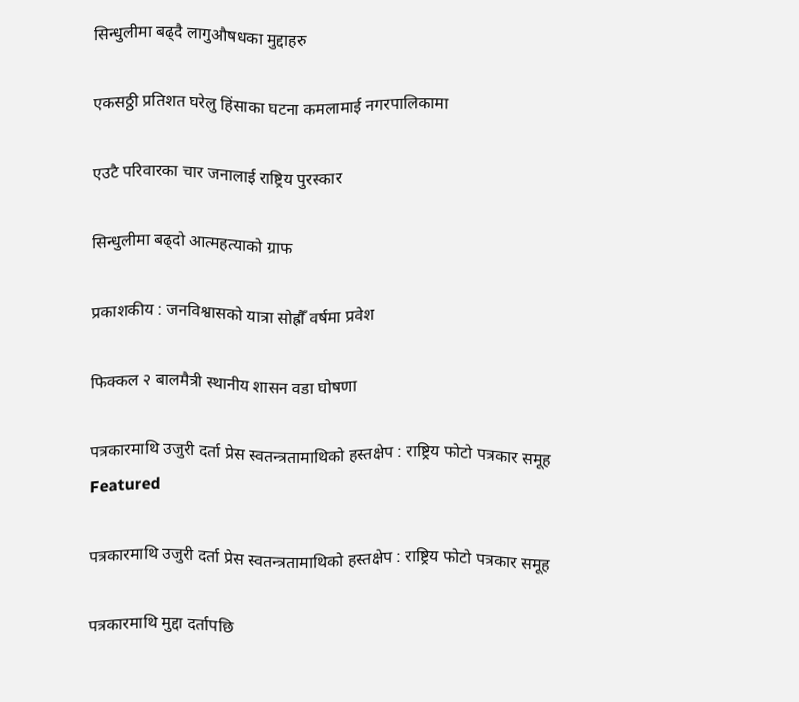सिन्धुलीमा बढ्दै लागुऔषधका मुद्दाहरु

एकसठ्ठी प्रतिशत घरेलु हिंसाका घटना कमलामाई नगरपालिकामा

एउटै परिवारका चार जनालाई राष्ट्रिय पुरस्कार

सिन्धुलीमा बढ्दो आत्महत्याको ग्राफ

प्रकाशकीय : जनविश्वासको यात्रा सोह्रौँ वर्षमा प्रवेश

फिक्कल २ बालमैत्री स्थानीय शासन वडा घोषणा

पत्रकारमाथि उजुरी दर्ता प्रेस स्वतन्त्रतामाथिको हस्तक्षेप : राष्ट्रिय फोटो पत्रकार समूह
Featured

पत्रकारमाथि उजुरी दर्ता प्रेस स्वतन्त्रतामाथिको हस्तक्षेप : राष्ट्रिय फोटो पत्रकार समूह

पत्रकारमाथि मुद्दा दर्तापछि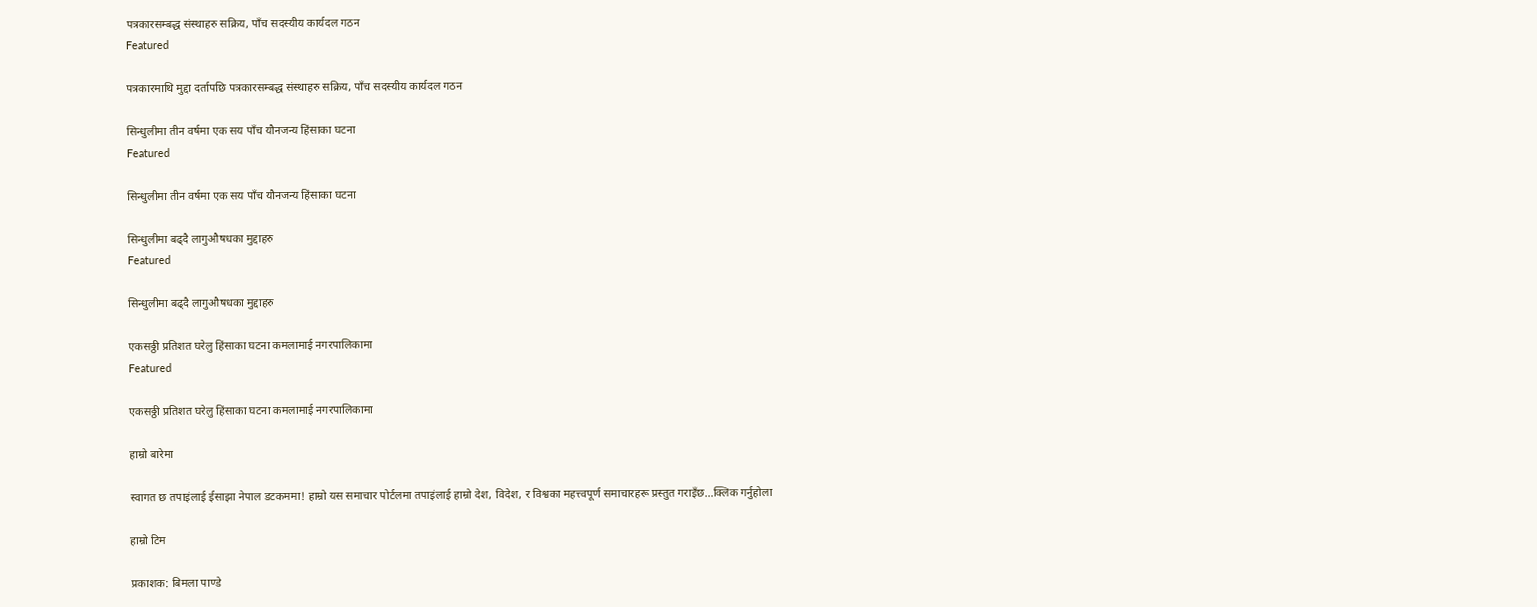पत्रकारसम्बद्ध संस्थाहरु सक्रिय, पाँच सदस्यीय कार्यदल गठन
Featured

पत्रकारमाथि मुद्दा दर्तापछि पत्रकारसम्बद्ध संस्थाहरु सक्रिय, पाँच सदस्यीय कार्यदल गठन

सिन्धुलीमा तीन वर्षमा एक सय पाँच यौनजन्य हिंसाका घटना
Featured

सिन्धुलीमा तीन वर्षमा एक सय पाँच यौनजन्य हिंसाका घटना

सिन्धुलीमा बढ्दै लागुऔषधका मुद्दाहरु
Featured

सिन्धुलीमा बढ्दै लागुऔषधका मुद्दाहरु

एकसठ्ठी प्रतिशत घरेलु हिंसाका घटना कमलामाई नगरपालिकामा
Featured

एकसठ्ठी प्रतिशत घरेलु हिंसाका घटना कमलामाई नगरपालिकामा

हाम्रो बारेमा

स्वागत छ तपाइंलाई ईसाझा नेपाल डटकममा! हाम्रो यस समाचार पोर्टलमा तपाइंलाई हाम्रो देश, विदेश, र विश्वका महत्त्वपूर्ण समाचारहरू प्रस्तुत गराइँछ…क्लिक गर्नुहोला

हाम्रो टिम

प्रकाशक: बिमला पाण्डे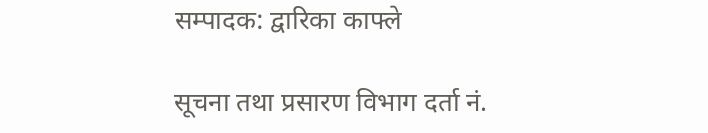सम्पादक: द्वारिका काफ्ले

सूचना तथा प्रसारण विभाग दर्ता नं.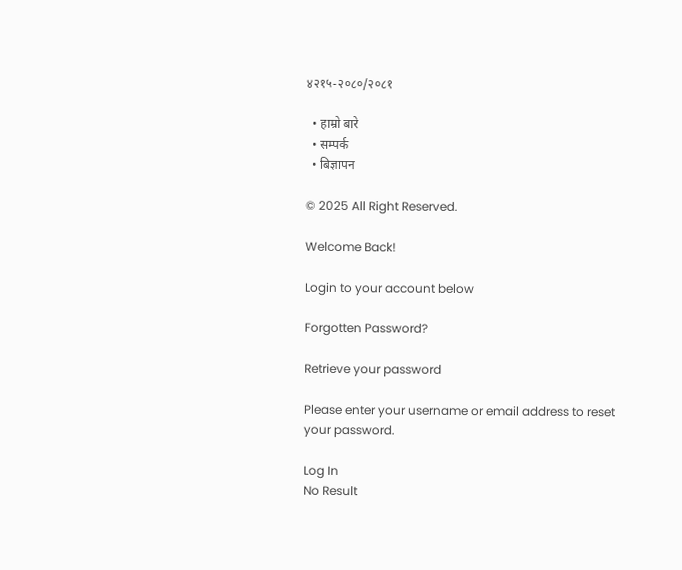४२१५-२०८०/२०८१

  • हाम्रो बारे
  • सम्पर्क
  • बिज्ञापन

© 2025 All Right Reserved.

Welcome Back!

Login to your account below

Forgotten Password?

Retrieve your password

Please enter your username or email address to reset your password.

Log In
No Result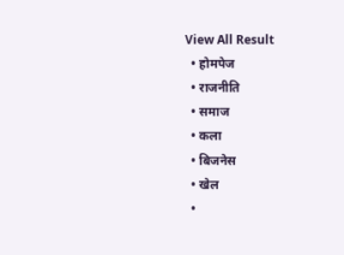View All Result
  • होमपेज
  • राजनीति
  • समाज
  • कला
  • बिजनेस
  • खेल
  •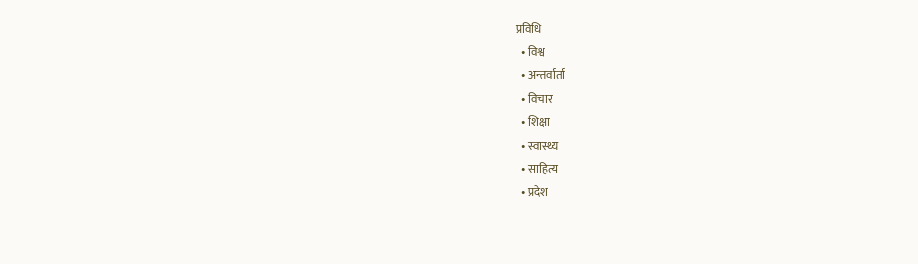प्रविधि
  • विश्व
  • अन्तर्वार्ता
  • विचार
  • शिक्षा
  • स्वास्थ्य
  • साहित्य
  • प्रदेश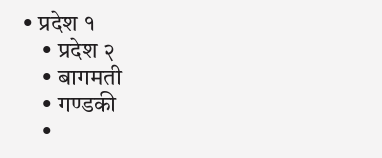• प्रदेश १
    • प्रदेश २
    • बागमती
    • गण्डकी
    •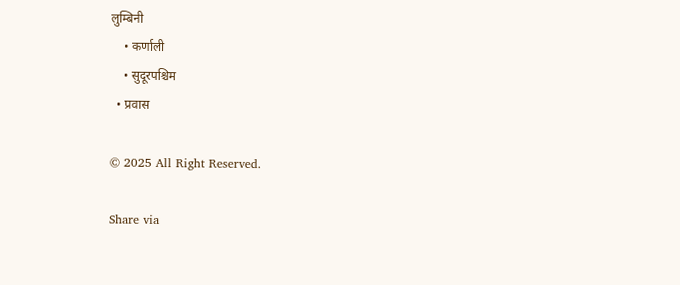लुम्बिनी
    • कर्णाली
    • सुदूरपश्चिम
  • प्रवास

© 2025 All Right Reserved.

Share via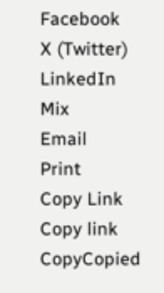Facebook
X (Twitter)
LinkedIn
Mix
Email
Print
Copy Link
Copy link
CopyCopied